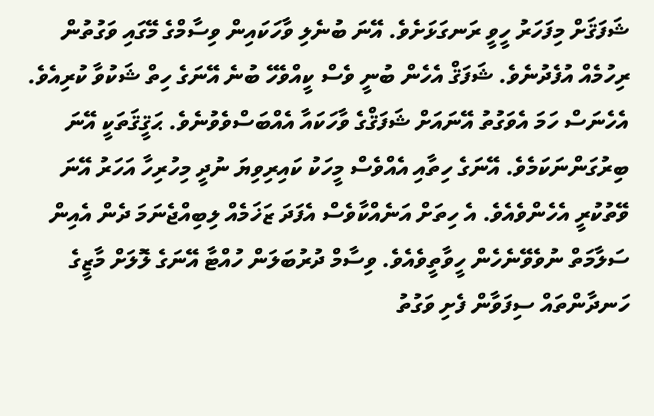ޝަފަޤަށް މިފަހަރު ހީވީ ރަނގަޅަށެވެ. އޭނަ ބުނެލި ވާހަކައިން ވިސާމްގެ މޭގައި ވަގުތުން ރިހުމެއް އުފެދުނެވެ. ޝަފަޤް އެހެން ބުނީ ވެސް ކީއްވެހޭ ބުނެ އޭނަގެ ހިތް ޝަކުވާ ކުރިއެވެ. އެހެނަސް ހަމަ އެވަގުތު އޭނައަށް ޝަފަޤްގެ ވާހަކައާ އެއްބަސްވެވުނެވެ. ޙަޤީޤަތަކީ އޭނަ ބިރުގަންނަކަމެވެ. އޭނަގެ ހިތާއި އެއްވެސް މީހަކު ކައިރިވިޔަ ނުދީ މިހުރިހާ އަހަރު އޭނަ ވޭތުކުރީ އެހެންވެއެވެ. އެ ހިތަށް އަނެއްކާވެސް އެފަދަ ޒަޚަމެއް ލިބިއްޖެނަމަ ދެން އެއިން ސަލާމަތް ނުވެވޭނެހެން ހީވާތީވެއެވެ. ވިސާމް ދުރުބަލަން ހުއްޓާ އޭނަގެ ލޮލަށް މާޒީގެ ހަނދާންތައް ސިފަވާން ފެށި ވަގުތު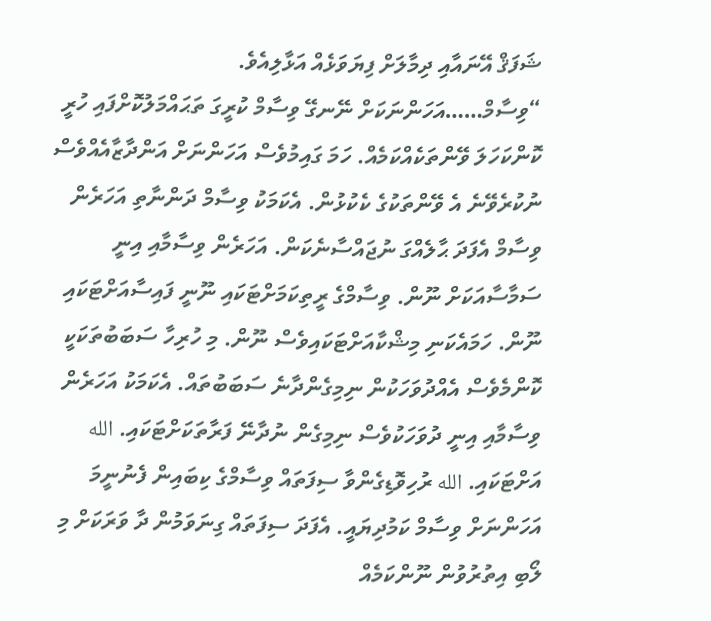ޝަފަޤް އޭނައާއި ދިމާލަށް ފިޔަވަޅެއް އަޅާލިއެވެ.
“ވިސާމް……އަހަންނަކަށް ނޭނގޭ ވިސާމް ކުރީގަ ތަޙައްމަލުކޮށްފައި ހުރީ ކޮންކަހަލަ ވޭންތަކެއްކަމެއް. ހަމަ ގައިމުވެސް އަހަންނަށް އަންދާޒާއެއްވެސް ނުކުރެވޭނެ އެ ވޭންތަކުގެ ކެކުޅުން. އެކަމަކު ވިސާމް ދަންނާތި އަހަރެން ވިސާމް އެފަދަ ޙާލެއްގަ ނުޖައްސާނެކަން. އަހަރެން ވިސާމާއި އިނީ ސަމާސާއަކަށް ނޫން. ވިސާމްގެ ރީތިކަމަށްޓަކައި ނޫނީ ފައިސާއަށްޓަކައި ނޫން. ހަމައެކަނި މިޝްކާއަށްޓަކައިވެސް ނޫން. މި ހުރިހާ ސަބަބުތަކަކީ ކޮންމެވެސް އެއްދުވަހަކުން ނިމިގެންދާނެ ސަބަބުތައް. އެކަމަކު އަހަރެން ވިސާމާއި އިނީ ދުވަހަކުވެސް ނިމިގެން ނުދާނޭ ފަރާތަކަށްޓަކައި. الله އަށްޓަކައި. الله ރުހިވޮޑިގެންވާ ސިފަތައް ވިސާމްގެ ކިބައިން ފެނުނީމަ އަހަންނަށް ވިސާމް ކަމުދިޔައީ. އެފަދަ ސިފަތައް ގިނަވަމުން ދާ ވަރަކަށް މި ލޯބި އިތުރުވުން ނޫންކަމެއް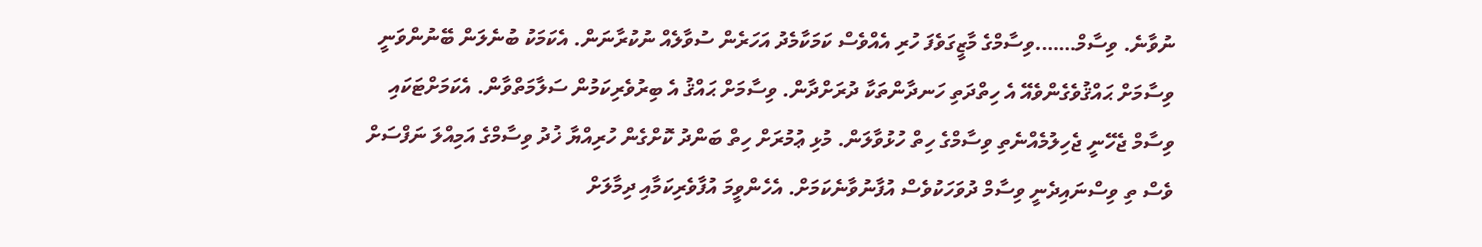ނުވާނެ. ވިސާމް…….ވިސާމްގެ މާޒީގަވެފަ ހުރި އެއްވެސް ކަމަކާމެދު އަހަރެން ސުވާލެއް ނުކުރާނަން. އެކަމަކު ބުނެލަން ބޭނުންވަނީ ވިސާމަށް ޙައްޤުވެގެންވެއޭ އެ ހިތްދަތި ހަނދާންތަކާ ދުރަށްދާން. ވިސާމަށް ޙައްޤު އެ ބިރުވެރިކަމުން ސަލާމަތްވާން. އެކަމަށްޓަކައި ވިސާމް ޖެހޭނީ ޖެހިލުމެއްނެތި ވިސާމްގެ ހިތް ހުޅުވާލަން. މުޅި ޢުމުރަށް ހިތް ބަންދު ކޮށްގެން ހުރިއްޔާ ޚުދު ވިސާމްގެ އަމިއްލަ ނަފްސަށް ވެސް ތި ވިސްނައިދެނީ ވިސާމް ދުވަހަކުވެސް އުފާނުވާނެކަމަށް. އެހެންވީމަ އުފާވެރިކަމާއި ދިމާލަށް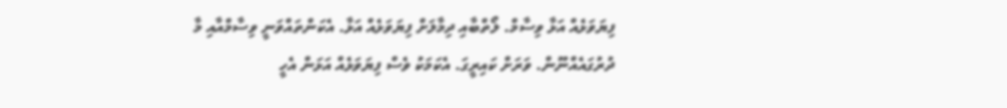ފިޔަވަޅެއް އަޅާ ވިސާމް. ލޯތްބާއި ދިމާލަށް ފިޔަވަޅެއް އަޅާ. އެކަންތައްވަނީ ވިސާމްއާއި މާ ދުރުގައެއްނޫން. ވަރަށް ކައިރީގަ. އެކަމަކު ވެސް ފިޔަވަޅެއް އަޅަން އެހީ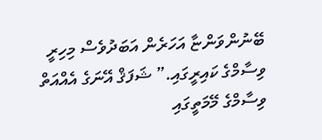ބޭނުންވަންޏާ އަހަރެން އަބަދުވެސް މިހިރީ ވިސާމްގެ ކައިރީގައި.” ޝަފަޤް އޭނަގެ އެއްއަތް ވިސާމްގެ މޭމަތީގައި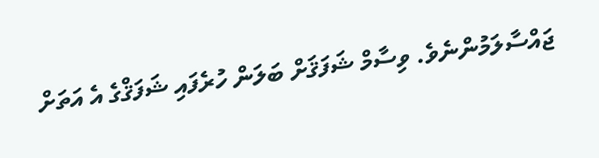ޖައްސާލަމުންނެވެ. ވިސާމް ޝަފަޤަށް ބަލަން ހުރެފައި ޝަފަޤްގެ އެ އަތަށް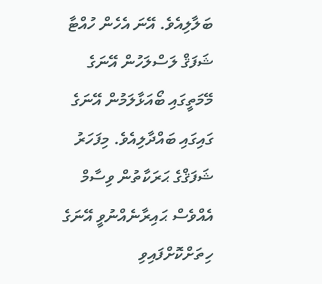ބަލާލިއެވެ. އޭނަ އެހެން ހުއްޓާ ޝަފަޤް ލަސްލަހުން އޭނަގެ މޭމަތީގައި ބޯއަޅާލަމުން އޭނަގެ ގައިގައި ބައްދާލިއެވެ. މިފަހަރު ޝަފަޤްގެ ޙަރަކާތުން ވިސާމް އެއްވެސް ޙައިރާނެއްނުވީ އޭނަގެ ހިތަށްކޮށްފައިވި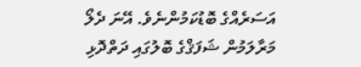އަސަރެއްގެ ބޮޑުކަމުންނެވެ. އޭނަ ދެލޯ މަރާލަމުން ޝަފަޤްގެ ބޮލުގައި ދަތްދޮޅި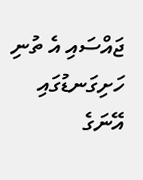ޖައްސައި އެ ތުނި ހަށިގަނޑުގައި އޭނަގެ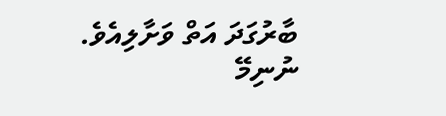ބާރުގަދަ އަތް ވަށާލިއެވެ.
ނުނިމޭ